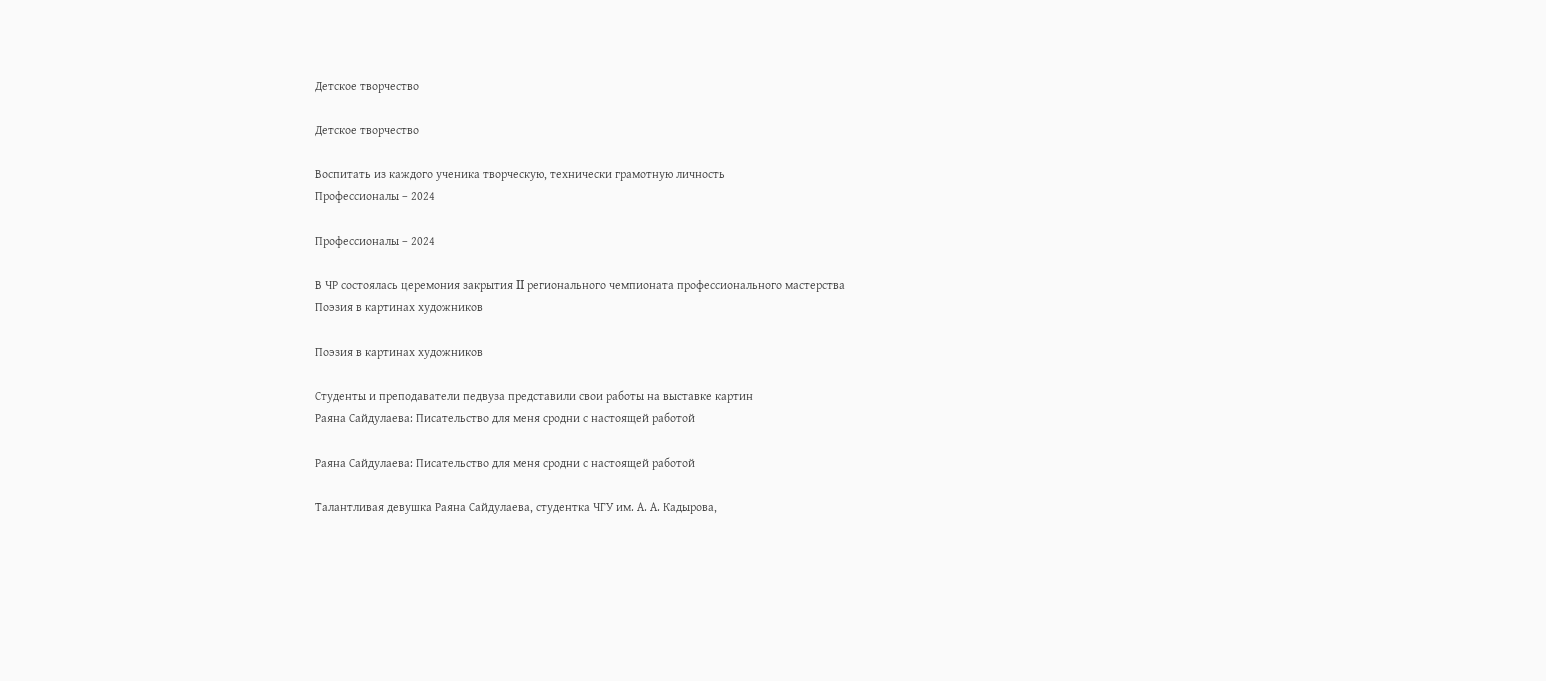Детское творчество

Детское творчество

Воспитать из каждого ученика творческую, технически грамотную личность
Профессионалы – 2024

Профессионалы – 2024

В ЧР состоялась церемония закрытия II регионального чемпионата профессионального мастерства
Поэзия в картинах художников

Поэзия в картинах художников

Студенты и преподаватели педвуза представили свои работы на выставке картин
Раяна Сайдулаева: Писательство для меня сродни с настоящей работой

Раяна Сайдулаева: Писательство для меня сродни с настоящей работой

Талантливая девушка Раяна Сайдулаева, студентка ЧГУ им. А. А. Кадырова,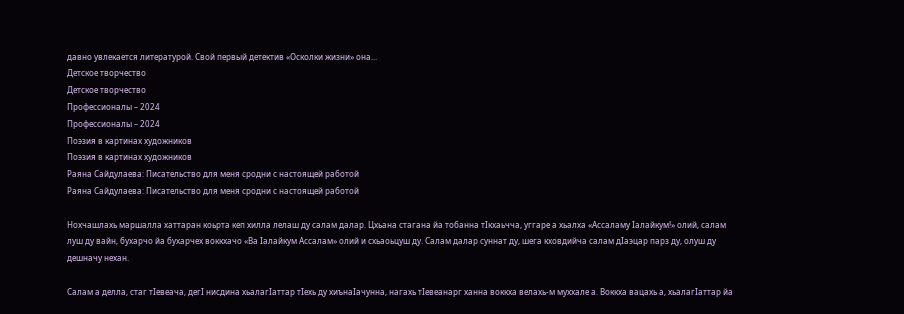давно увлекается литературой. Свой первый детектив «Осколки жизни» она...
Детское творчество
Детское творчество
Профессионалы – 2024
Профессионалы – 2024
Поэзия в картинах художников
Поэзия в картинах художников
Раяна Сайдулаева: Писательство для меня сродни с настоящей работой
Раяна Сайдулаева: Писательство для меня сродни с настоящей работой

Нохчашлахь маршалла хаттаран коьрта кеп хилла лелаш ду салам далар. Цхьана стагана йа тобанна тIкхаьчча, уггаре а хьалха «Ассаламу Iалайкум!» олий, салам луш ду вайн, бухарчо йа бухарчех воккхачо «Ва Iалайкум Ассалам» олий и схьаоьцуш ду. Салам далар суннат ду, шега кховдийча салам дIаэцар парз ду, олуш ду дешначу нехан.

Салам а делла, стаг тIевеача, дегI нисдина хьалагIаттар тIехь ду хиънаIачунна, нагахь тIевеанарг ханна воккха велахь-м муххале а. Воккха вацахь а, хьалагIаттар йа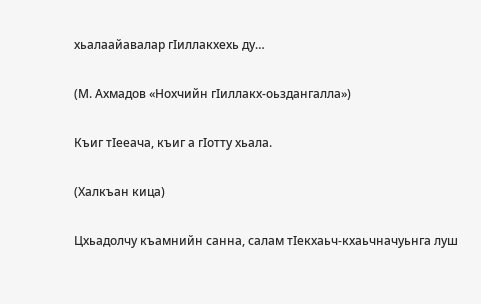хьалаайавалар гIиллакхехь ду…

(М. Ахмадов «Нохчийн гIиллакх-оьздангалла»)

Къиг тIееача, къиг а гIотту хьала.

(Халкъан кица)

Цхьадолчу къамнийн санна, салам тIекхаьч-кхаьчначуьнга луш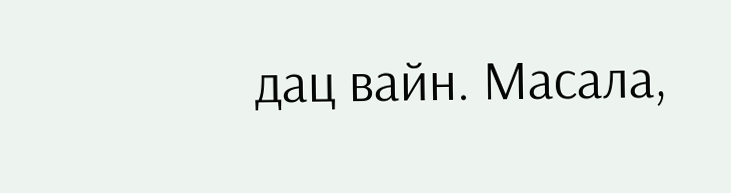дац вайн. Масала,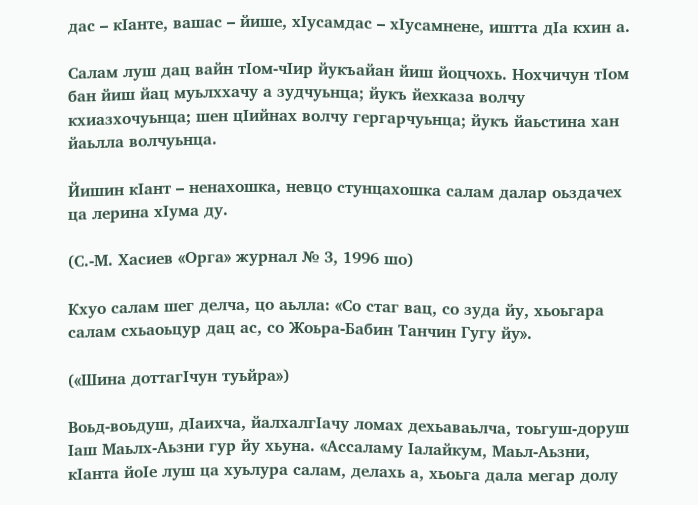дас – кIанте, вашас – йише, хIусамдас – хIусамнене, иштта дIа кхин а.

Салам луш дац вайн тIом-чIир йукъайан йиш йоцчохь. Нохчичун тIом бан йиш йац муьлххачу а зудчуьнца; йукъ йехказа волчу кхиазхочуьнца; шен цIийнах волчу гергарчуьнца; йукъ йаьстина хан йаьлла волчуьнца.

Йишин кIант – ненахошка, невцо стунцахошка салам далар оьздачех ца лерина хIума ду.

(С.-М. Хасиев «Орга» журнал № 3, 1996 шо)

Кхуо салам шег делча, цо аьлла: «Со стаг вац, со зуда йу, хьоьгара салам схьаоьцур дац ас, со Жоьра-Бабин Танчин Гугу йу».

(«Шина доттагIчун туьйра»)

Воьд-воьдуш, дIаихча, йалхалгIачу ломах дехьаваьлча, тоьгуш-доруш Iаш Маьлх-Аьзни гур йу хьуна. «Ассаламу Iалайкум, Маьл-Аьзни, кIанта йоIе луш ца хуьлура салам, делахь а, хьоьга дала мегар долу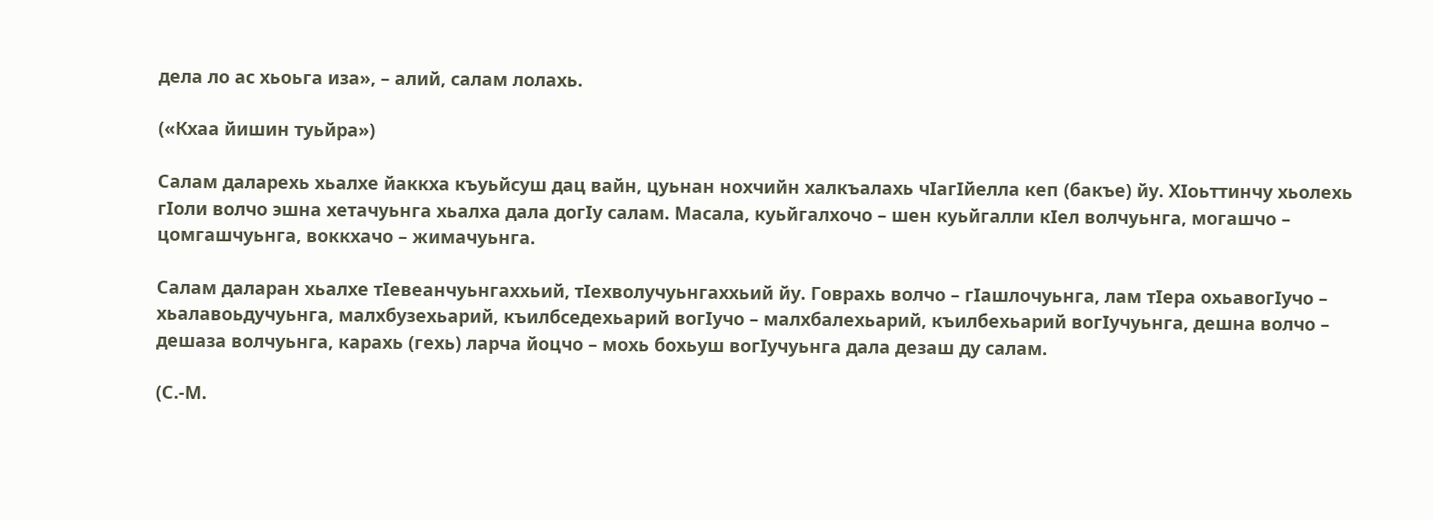дела ло ас хьоьга иза», – алий, салам лолахь.

(«Кхаа йишин туьйра»)

Салам даларехь хьалхе йаккха къуьйсуш дац вайн, цуьнан нохчийн халкъалахь чIагIйелла кеп (бакъе) йу. ХIоьттинчу хьолехь гIоли волчо эшна хетачуьнга хьалха дала догIу салам. Масала, куьйгалхочо – шен куьйгалли кIел волчуьнга, могашчо – цомгашчуьнга, воккхачо – жимачуьнга.

Салам даларан хьалхе тIевеанчуьнгаххьий, тIехволучуьнгаххьий йу. Говрахь волчо – гIашлочуьнга, лам тIера охьавогIучо – хьалавоьдучуьнга, малхбузехьарий, къилбседехьарий вогIучо – малхбалехьарий, къилбехьарий вогIучуьнга, дешна волчо – дешаза волчуьнга, карахь (гехь) ларча йоцчо – мохь бохьуш вогIучуьнга дала дезаш ду салам.

(С.-М.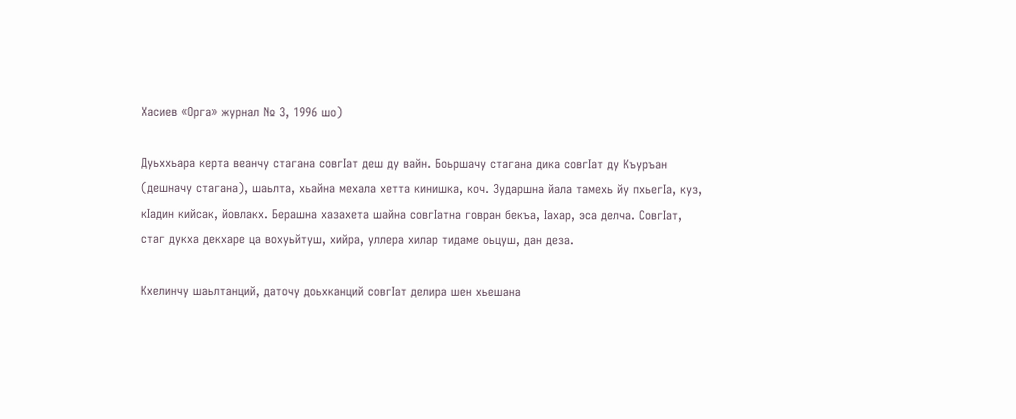Хасиев «Орга» журнал № 3, 1996 шо)

Дуьххьара керта веанчу стагана совгIат деш ду вайн. Боьршачу стагана дика совгIат ду Къуръан (дешначу стагана), шаьлта, хьайна мехала хетта кинишка, коч. Зударшна йала тамехь йу пхьегIа, куз, кIадин кийсак, йовлакх. Берашна хазахета шайна совгIатна говран бекъа, Iахар, эса делча. СовгIат, стаг дукха декхаре ца вохуьйтуш, хийра, уллера хилар тидаме оьцуш, дан деза.

Кхелинчу шаьлтанций, даточу доьхканций совгIат делира шен хьешана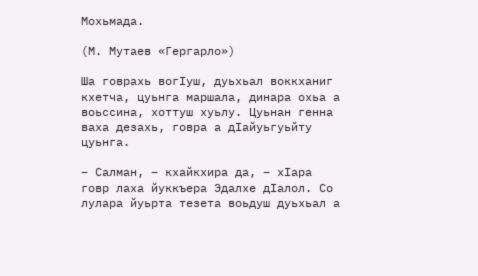Мохьмада.

(М. Мутаев «Гергарло»)

Ша говрахь вогIуш, дуьхьал воккханиг кхетча, цуьнга маршала, динара охьа а воьссина, хоттуш хуьлу. Цуьнан генна ваха дезахь, говра а дIайуьгуьйту цуьнга.

– Салман, – кхайкхира да, – хIара говр лаха йуккъера Эдалхе дIалол. Со лулара йуьрта тезета воьдуш дуьхьал а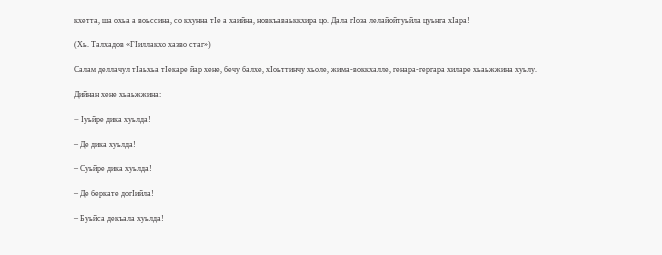кхетта, ша охьа а воьссина, со кхунна тIе а хаийна, новкъаваьккхира цо. Дала гIоза лелайойтуьйла цуьнга хIара!

(Хь. Талхадов «ГIиллакхо хазво стаг»)

Салам деллачул тIаьхьа тIекаре йар хене, бечу балхе, хIоьттинчу хьоле, жима-воккхалле, генара-гергара хиларе хьаьжжина хуьлу.

Дийнан хене хьаьжжина:

– Iуьйре дика хуьлда!

– Де дика хуьлда!

– Суьйре дика хуьлда!

– Де беркате догIийла!

– Буьйса декъала хуьлда!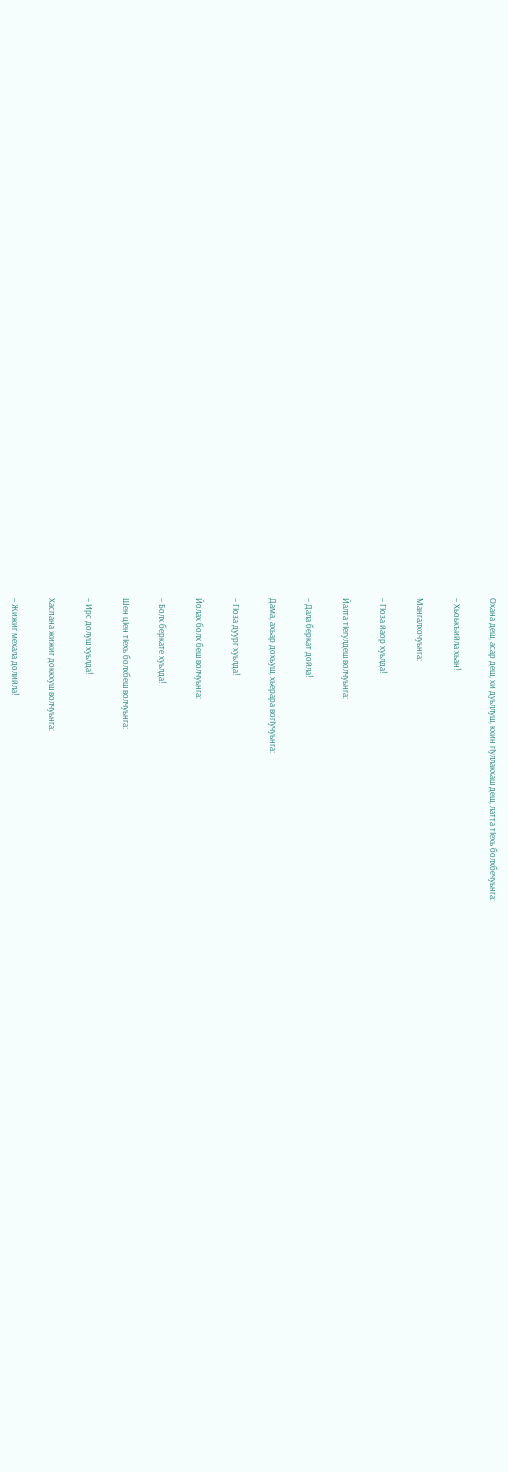Охана деш, асар деш, хи дуьллуш, кхин гIуллакхаш деш, латта тIехь болхбечуьнга:

– Хьоькъийла хьан!

Мангалхочуьнга:

– ГIоза йаор хуьлда!

Йалта тIегулдеш волчуьнга:

– Дала беркат дойла!

Дама, ахьар дохьуш, хьерара вогIучуьнга:

– ГIоза дуург хуьлда!

Йолах болх беш волчуьнга:

– Болх беркате хуьлда!

Шен цIен тIехь болхбеш волчуьнга:

– Ирс долуш хуьлда!

Хаспана жижиг доккхуш волчуьнга:

– Жижиг мехала долийла!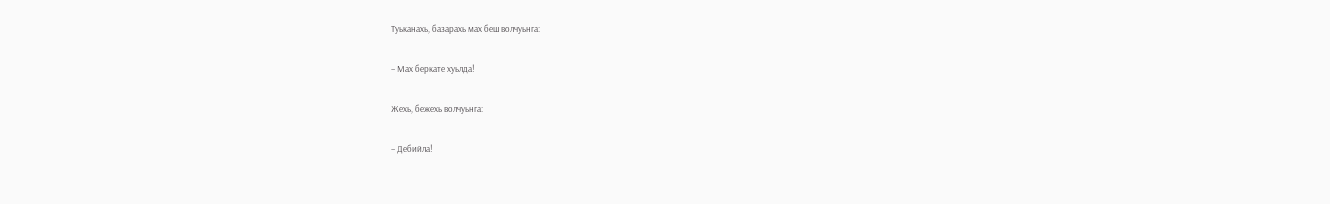Туьканахь, базарахь мах беш волчуьнга:

– Мах беркате хуьлда!

Жехь, бежехь волчуьнга:

– Дебийла!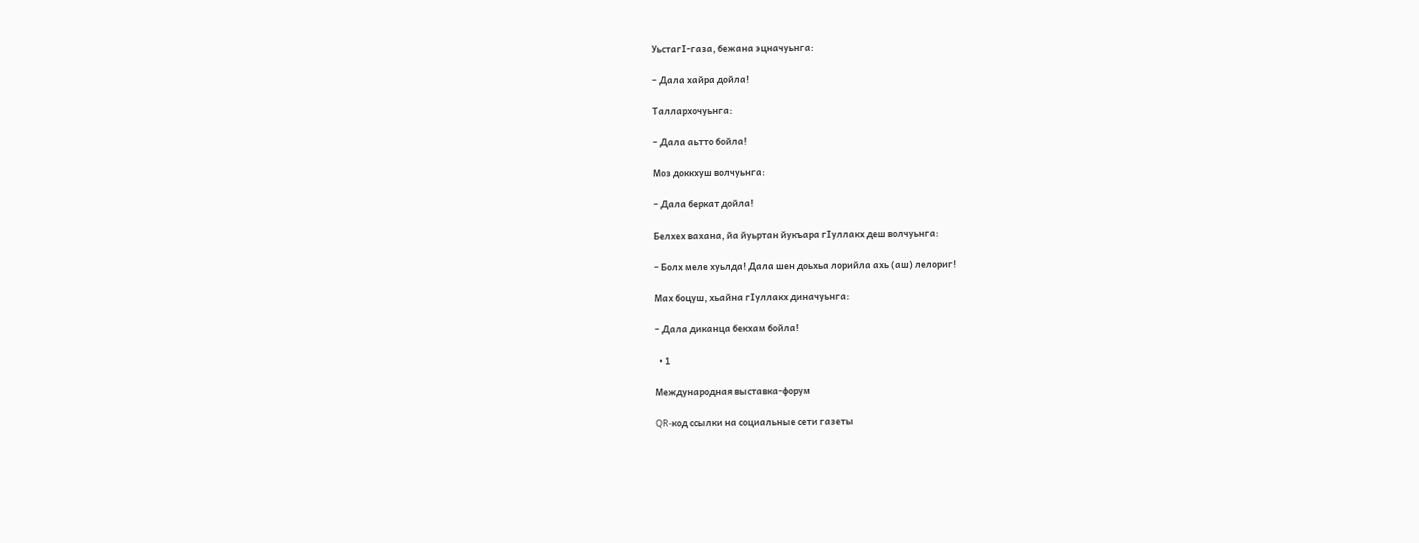УьстагI-газа, бежана эцначуьнга:

– Дала хайра дойла!

Таллархочуьнга:

– Дала аьтто бойла!

Моз доккхуш волчуьнга:

– Дала беркат дойла!

Белхех вахана, йа йуьртан йукъара гIуллакх деш волчуьнга:

– Болх меле хуьлда! Дала шен доьхьа лорийла ахь (аш) лелориг!

Мах боцуш, хьайна гIуллакх диначуьнга:

– Дала диканца бекхам бойла!

  • 1

Международная выставка-форум

QR-код ссылки на социальные сети газеты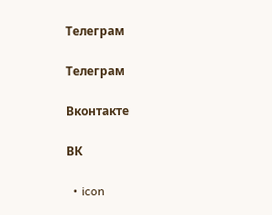Телеграм

Телеграм

Вконтакте

ВК

  • icon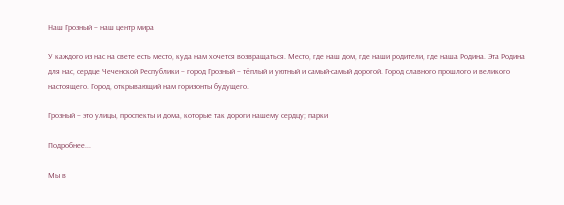Наш Грозный – наш центр мира

У каждого из нас на свете есть место, куда нам хочется возвращаться. Место, где наш дом, где наши родители, где наша Родина. Эта Родина для нас, сердце Чеченской Республики – город Грозный – тёплый и уютный и самый-самый дорогой. Город славного прошлого и великого настоящего. Город, открывающий нам горизонты будущего.

Грозный – это улицы, проспекты и дома, которые так дороги нашему сердцу; парки

Подробнее...

Мы в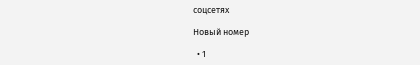соцсетях

Новый номер

  • 1